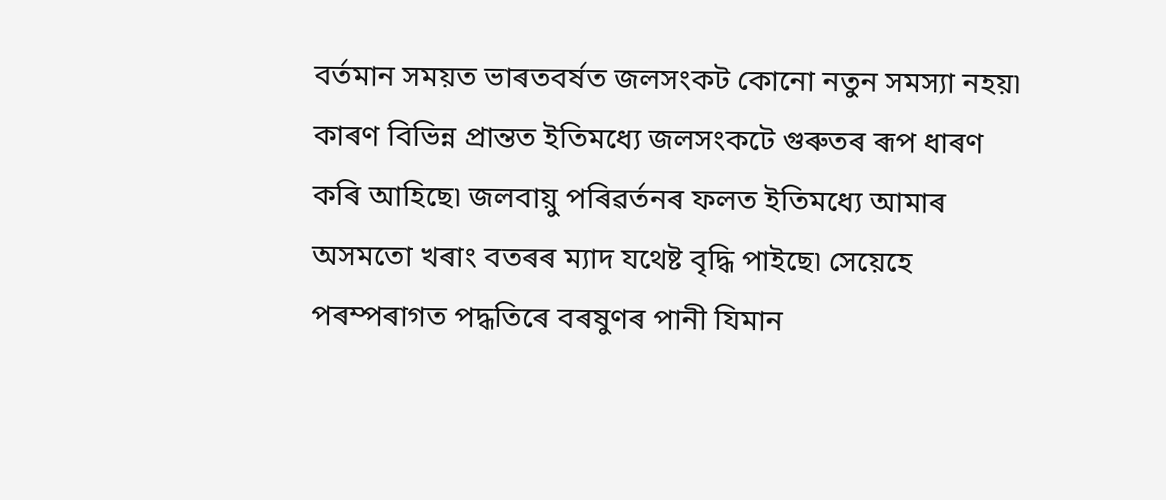বর্তমান সময়ত ভাৰতবর্ষত জলসংকট কোনো নতুন সমস্যা নহয়৷ কাৰণ বিভিন্ন প্রান্তত ইতিমধ্যে জলসংকটে গুৰুতৰ ৰূপ ধাৰণ কৰি আহিছে৷ জলবায়ু পৰিৱর্তনৰ ফলত ইতিমধ্যে আমাৰ অসমতো খৰাং বতৰৰ ম্যাদ যথেষ্ট বৃদ্ধি পাইছে৷ সেয়েহে পৰম্পৰাগত পদ্ধতিৰে বৰষুণৰ পানী যিমান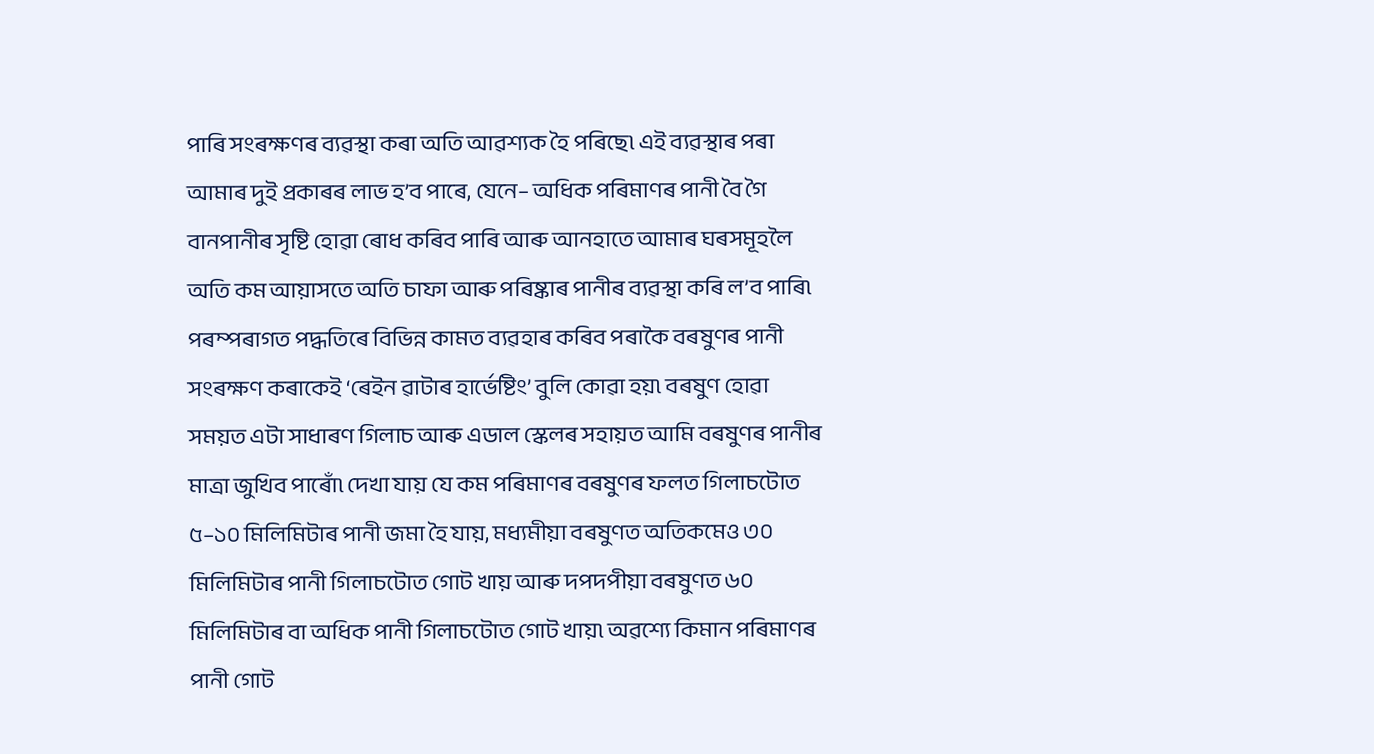পাৰি সংৰক্ষণৰ ব্যৱস্থা কৰা অতি আৱশ্যক হৈ পৰিছে৷ এই ব্যৱস্থাৰ পৰা আমাৰ দুই প্রকাৰৰ লাভ হ’ব পাৰে, যেনে– অধিক পৰিমাণৰ পানী বৈ গৈ বানপানীৰ সৃষ্টি হোৱা ৰোধ কৰিব পাৰি আৰু আনহাতে আমাৰ ঘৰসমূহলৈ অতি কম আয়াসতে অতি চাফা আৰু পৰিষ্কাৰ পানীৰ ব্যৱস্থা কৰি ল’ব পাৰি৷
পৰম্পৰাগত পদ্ধতিৰে বিভিন্ন কামত ব্যৱহাৰ কৰিব পৰাকৈ বৰষুণৰ পানী সংৰক্ষণ কৰাকেই ‘ৰেইন ৱাটাৰ হার্ভেষ্টিং’ বুলি কোৱা হয়৷ বৰষুণ হোৱা সময়ত এটা সাধাৰণ গিলাচ আৰু এডাল স্কেলৰ সহায়ত আমি বৰষুণৰ পানীৰ মাত্রা জুখিব পাৰোঁ৷ দেখা যায় যে কম পৰিমাণৰ বৰষুণৰ ফলত গিলাচটোত ৫–১০ মিলিমিটাৰ পানী জমা হৈ যায়, মধ্যমীয়া বৰষুণত অতিকমেও ৩০ মিলিমিটাৰ পানী গিলাচটোত গোট খায় আৰু দপদপীয়া বৰষুণত ৬০ মিলিমিটাৰ বা অধিক পানী গিলাচটোত গোট খায়৷ অৱশ্যে কিমান পৰিমাণৰ পানী গোট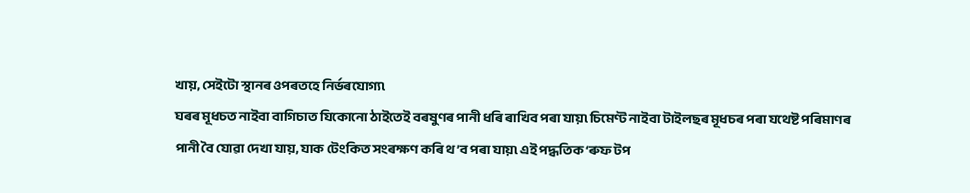খায়, সেইটো স্থানৰ ওপৰতহে নির্ভৰযোগ্য৷
ঘৰৰ মূধচত নাইবা বাগিচাত যিকোনো ঠাইতেই বৰষুণৰ পানী ধৰি ৰাখিব পৰা যায়৷ চিমেণ্ট নাইবা টাইলছৰ মূধচৰ পৰা যথেষ্ট পৰিমাণৰ পানী বৈ যোৱা দেখা যায়, যাক টেংকিত সংৰক্ষণ কৰি থ’ব পৰা যায়৷ এই পদ্ধতিক ‘ৰুফ টপ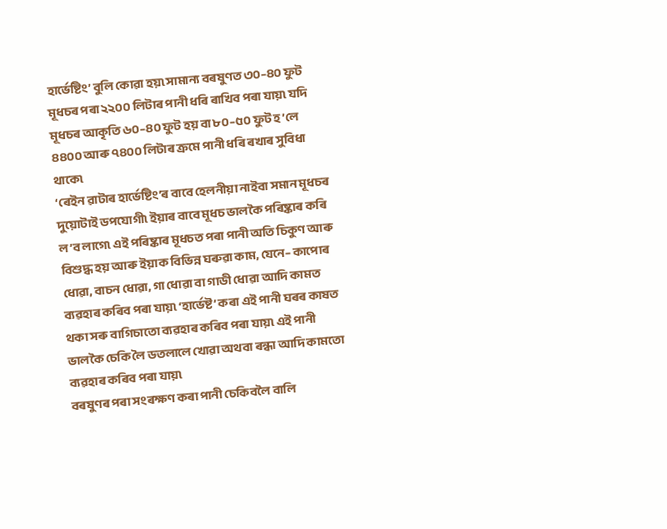হার্ভেষ্টিং’ বুলি কোৱা হয়৷ সামান্য বৰষুণত ৩০–৪০ ফুট মূধচৰ পৰা ২২০০ লিটাৰ পানী ধৰি ৰাখিব পৰা যায়৷ যদি মূধচৰ আকৃতি ৬০–৪০ ফুট হয় বা ৮০–৫০ ফুট হ’লে ৪৪০০ আৰু ৭৪০০ লিটাৰ ক্রমে পানী ধৰি ৰখাৰ সুবিধা থাকে৷
‘ৰেইন ৱাটাৰ হার্ভেষ্টিং’ৰ বাবে হেলনীয়া নাইবা সমান মূধচৰ দুয়োটাই ডপযোগী৷ ইয়াৰ বাবে মূধচ ভালকৈ পৰিষ্কাৰ কৰি ল’ব লাগে৷ এই পৰিষ্কাৰ মূধচত পৰা পানী অতি চিকুণ আৰু বিশুদ্ধ হয় আৰু ইয়াক বিভিন্ন ঘৰুৱা কাম, যেনে– কাপোৰ ধোৱা, বাচন ধোৱা, গা ধোৱা বা গাডী ধোৱা আদি কামত ব্যৱহাৰ কৰিব পৰা যায়৷ ‘হার্ভেষ্ট’ কৰা এই পানী ঘৰৰ কাষত থকা সৰু বাগিচাতো ব্যৱহাৰ কৰিব পৰা যায়৷ এই পানী ভালকৈ চেকি লৈ ডতলালে খোৱা অথবা ৰন্ধা আদি কামতো ব্যৱহাৰ কৰিব পৰা যায়৷
বৰষুণৰ পৰা সংৰক্ষণ কৰা পানী চেকিবলৈ বালি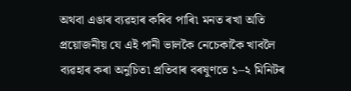অথবা এঙাৰ ব্যৱহাৰ কৰিব পাৰি৷ মনত ৰখা অতি প্রয়োজনীয় যে এই পানী ভালকৈ নেচেকাকৈ খাবলৈ ব্যৱহাৰ কৰা অনুচিত৷ প্রতিবাৰ বৰষুণতে ১–২ মিনিটৰ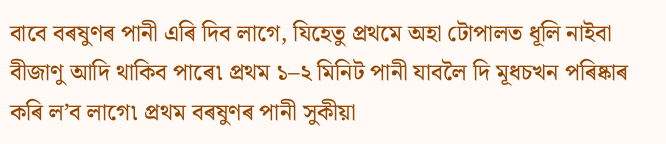বাবে বৰষুণৰ পানী এৰি দিব লাগে, যিহেতু প্রথমে অহা টোপালত ধূলি নাইবা বীজাণু আদি থাকিব পাৰে৷ প্রথম ১–২ মিনিট পানী যাবলৈ দি মূধচখন পৰিষ্কাৰ কৰি ল’ব লাগে৷ প্রথম বৰষুণৰ পানী সুকীয়া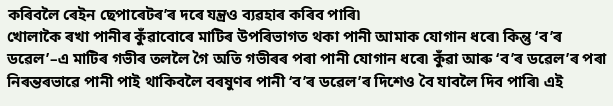কৰিবলৈ ৰেইন ছেপাৰেটৰ’ৰ দৰে যন্ত্রও ব্যৱহাৰ কৰিব পাৰি৷
খোলাকৈ ৰখা পানীৰ কুঁৱাবোৰে মাটিৰ উপৰিভাগত থকা পানী আমাক যোগান ধৰে৷ কিন্তু ‘ব’ৰ ডৱেল’–এ মাটিৰ গভীৰ তললৈ গৈ অতি গভীৰৰ পৰা পানী যোগান ধৰে৷ কুঁৱা আৰু ‘ব’ৰ ডৱেল’ৰ পৰা নিৰন্তৰভাৱে পানী পাই থাকিবলৈ বৰষুণৰ পানী ‘ব’ৰ ডৱেল’ৰ দিশেও বৈ যাবলৈ দিব পাৰি৷ এই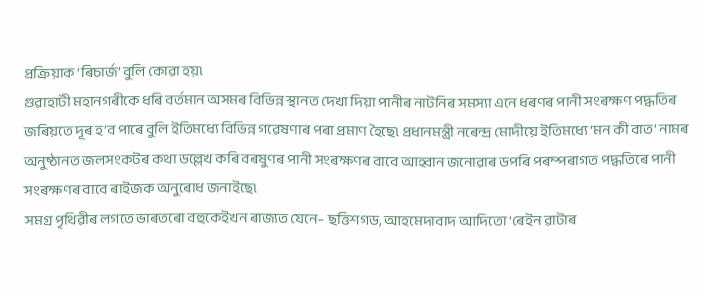প্রক্রিয়াক ‘ৰিচার্জ’ বুলি কোৱা হয়৷
গুৱাহাটী মহানগৰীকে ধৰি বর্তমান অসমৰ বিভিন্ন স্থানত দেখা দিয়া পানীৰ নাটনিৰ সমস্যা এনে ধৰণৰ পানী সংৰক্ষণ পদ্ধতিৰ জৰিয়তে দূৰ হ’ব পাৰে বুলি ইতিমধ্যে বিভিন্ন গৱেষণাৰ পৰা প্রমাণ হৈছে৷ প্রধানমন্ত্রী নৰেন্দ্র মোদীয়ে ইতিমধ্যে ‘মন কী বাত’ নামৰ অনুষ্ঠানত জলসংকটৰ কথা ডল্লেখ কৰি বৰষুণৰ পানী সংৰক্ষণৰ বাবে আহ্বান জনোৱাৰ ডপৰি পৰম্পৰাগত পদ্ধতিৰে পানী সংৰক্ষণৰ বাবে ৰাইজক অনুৰোধ জনাইছে৷
সমগ্র পৃথিৱীৰ লগতে ভাৰতৰো বহুকেইখন ৰাজ্যত যেনে– ছত্তিশগড, আহমেদাবাদ আদিতো ‘ৰেইন ৱাটাৰ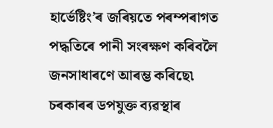হার্ভেষ্টিং’ৰ জৰিয়তে পৰম্পৰাগত পদ্ধতিৰে পানী সংৰক্ষণ কৰিবলৈ জনসাধাৰণে আৰম্ভ কৰিছে৷ চৰকাৰৰ ডপযুক্ত ব্যৱস্থাৰ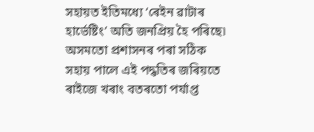সহায়ত ইতিমধ্যে ‘ৰেইন ৱাটাৰ হার্ভেষ্টিং’ অতি জনপ্রিয় হৈ পৰিছে৷ অসমতো প্রশাসনৰ পৰা সঠিক সহায় পালে এই পদ্ধতিৰ জৰিয়তে ৰাইজে খৰাং বতৰতো পর্যাপ্ত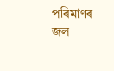পৰিমাণৰ জল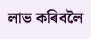লাভ কৰিবলৈ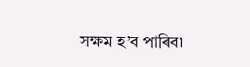সক্ষম হ’ব পাৰিব৷